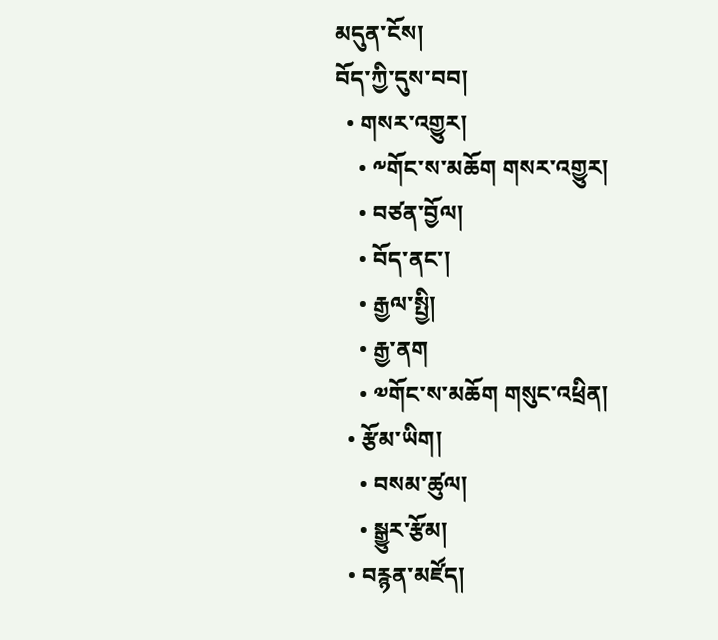མདུན་ངོས།
བོད་ཀྱི་དུས་བབ།
  • གསར་འགྱུར།
    • ༸གོང་ས་མཆོག གསར་འགྱུར།
    • བཙན་བྱོལ།
    • བོད་ནང་།
    • རྒྱལ་སྤྱི།
    • རྒྱ་ནག
    • ༧གོང་ས་མཆོག གསུང་འཕྲིན།
  • རྩོམ་ཡིག།
    • བསམ་ཚུལ།
    • སྒྱུར་རྩོམ།
  • བརྙན་མཛོད།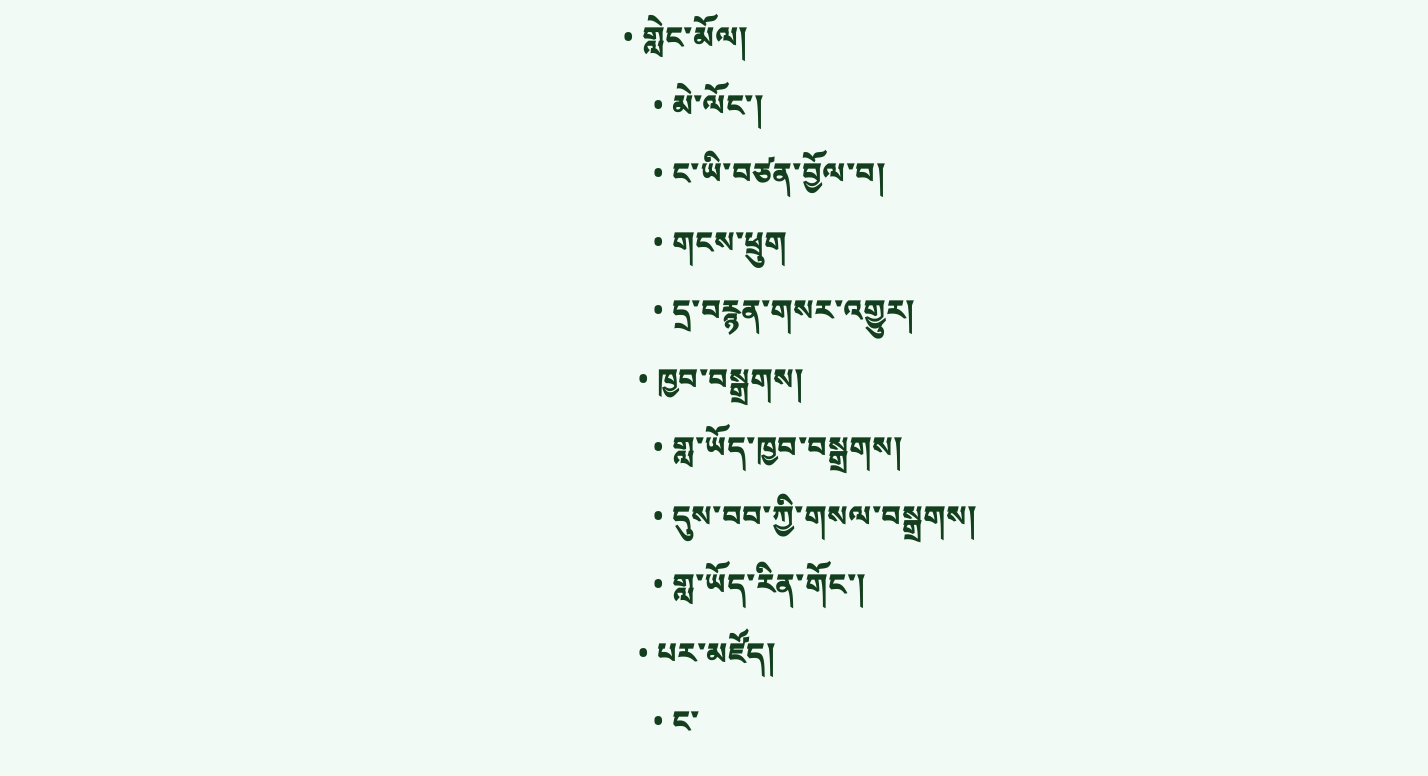• གླེང་མོལ།
    • མེ་ལོང་།
    • ང་ཡི་བཙན་བྱོལ་བ།
    • གངས་ཕྲུག
    • དྲ་བརྙན་གསར་འགྱུར།
  • ཁྱབ་བསྒྲགས།
    • གླ་ཡོད་ཁྱབ་བསྒྲགས།
    • དུས་བབ་ཀྱི་གསལ་བསྒྲགས།
    • གླ་ཡོད་རིན་གོང་།
  • པར་མཛོད།
    • ང་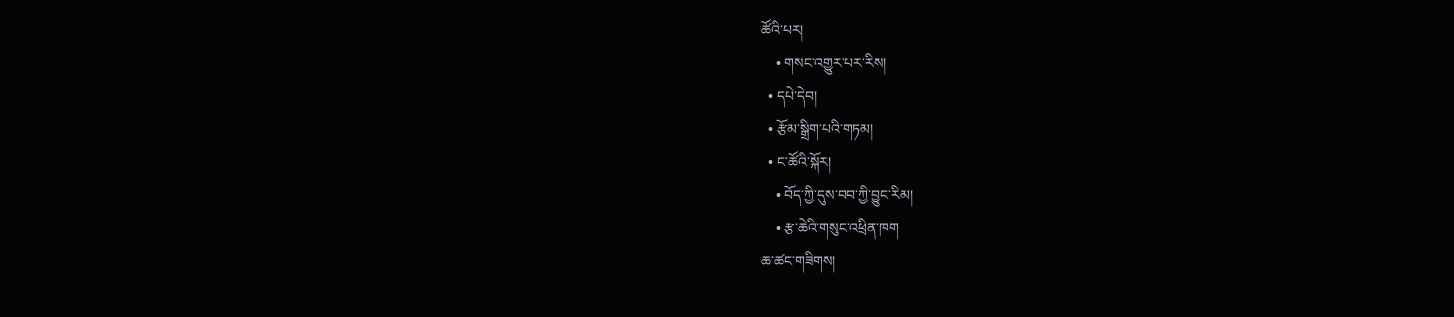ཚོའི་པར།
    • གསང་འགྱུར་པར་རིས།
  • དཔེ་དེབ།
  • རྩོམ་སྒྲིག་པའི་གཏམ།
  • ང་ཚོའི་སྐོར།
    • བོད་ཀྱི་དུས་བབ་ཀྱི་བྱུང་རིམ།
    • རྩ་ཆེའི་གསུང་འཕྲིན་ཁག
ཆ་ཚང་གཟིགས།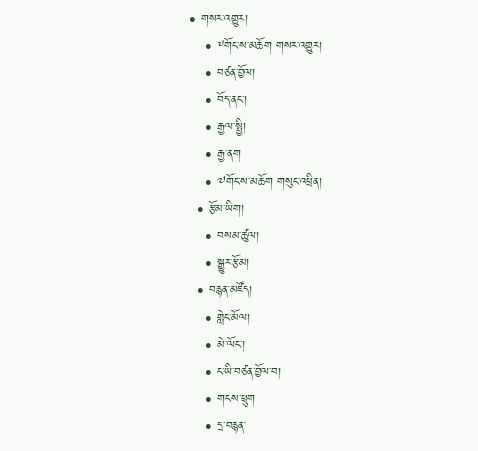• གསར་འགྱུར།
    • ༸གོང་ས་མཆོག གསར་འགྱུར།
    • བཙན་བྱོལ།
    • བོད་ནང་།
    • རྒྱལ་སྤྱི།
    • རྒྱ་ནག
    • ༧གོང་ས་མཆོག གསུང་འཕྲིན།
  • རྩོམ་ཡིག།
    • བསམ་ཚུལ།
    • སྒྱུར་རྩོམ།
  • བརྙན་མཛོད།
    • གླེང་མོལ།
    • མེ་ལོང་།
    • ང་ཡི་བཙན་བྱོལ་བ།
    • གངས་ཕྲུག
    • དྲ་བརྙན་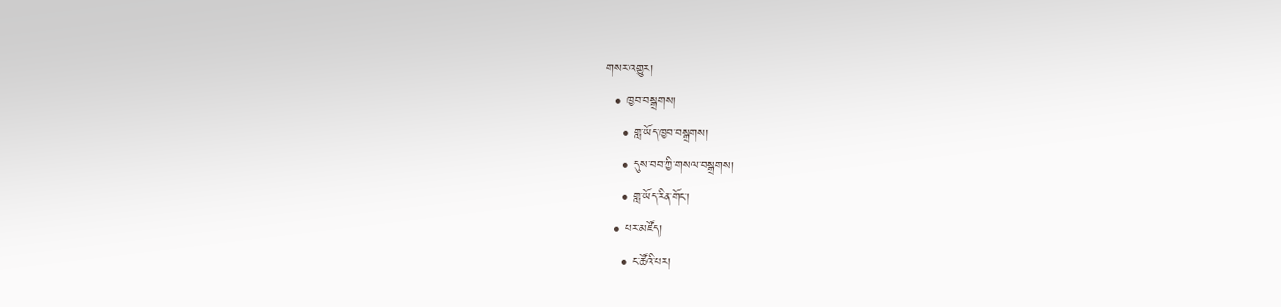གསར་འགྱུར།
  • ཁྱབ་བསྒྲགས།
    • གླ་ཡོད་ཁྱབ་བསྒྲགས།
    • དུས་བབ་ཀྱི་གསལ་བསྒྲགས།
    • གླ་ཡོད་རིན་གོང་།
  • པར་མཛོད།
    • ང་ཚོའི་པར།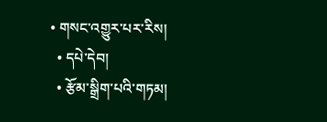• གསང་འགྱུར་པར་རིས།
  • དཔེ་དེབ།
  • རྩོམ་སྒྲིག་པའི་གཏམ།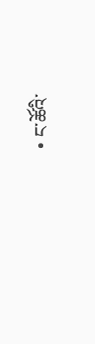• ང་ཚོའི་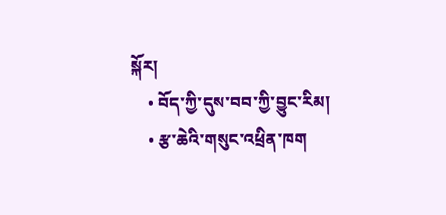སྐོར།
    • བོད་ཀྱི་དུས་བབ་ཀྱི་བྱུང་རིམ།
    • རྩ་ཆེའི་གསུང་འཕྲིན་ཁག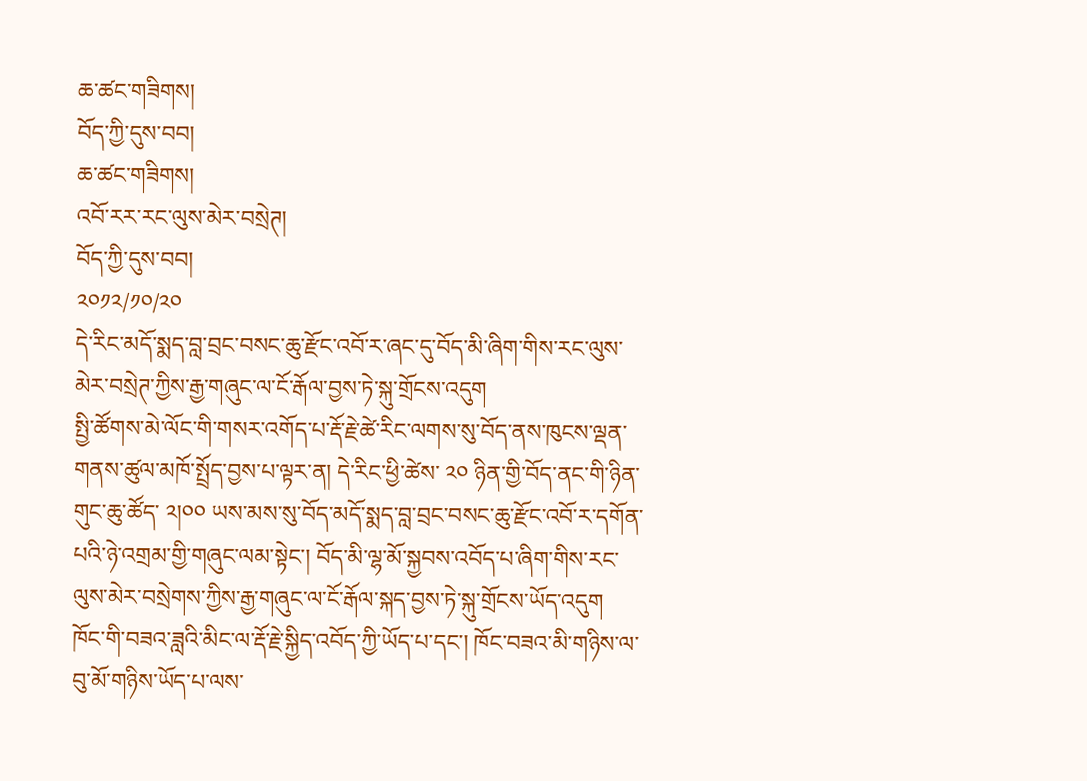ཆ་ཚང་གཟིགས།
བོད་ཀྱི་དུས་བབ།
ཆ་ཚང་གཟིགས།
འབོ་རར་རང་ལུས་མེར་བསྲེཊ།
བོད་ཀྱི་དུས་བབ།
༢༠༡༢/༡༠/༢༠
དེ་རིང་མདོ་སྨད་བླ་བྲང་བསང་ཆུ་རྫོང་འབོ་ར་ཞང་དུ་བོད་མི་ཞིག་གིས་རང་ལུས་མེར་བསྲེཊ་ཀྱིས་རྒྱ་གཞུང་ལ་ངོ་རྒོལ་བྱས་ཏེ་སྐུ་གྲོངས་འདུག
སྤྱི་ཚོགས་མེ་ལོང་གི་གསར་འགོད་པ་རྡོ་རྗེ་ཚེ་རིང་ལགས་སུ་བོད་ནས་ཁུངས་ལྡན་གནས་ཚུལ་མཁོ་སྤྲོད་བྱས་པ་ལྟར་ན། དེ་རིང་ཕྱི་ཚེས་ ༢༠ ཉིན་གྱི་བོད་ནང་གི་ཉིན་གུང་ཆུ་ཚོད་ ༢།༠༠ ཡས་མས་སུ་བོད་མདོ་སྨད་བླ་བྲང་བསང་ཆུ་རྫོང་འབོ་ར་དགོན་པའི་ཉེ་འགྲམ་གྱི་གཞུང་ལམ་སྟེང་། བོད་མི་ལྷ་མོ་སྐྱབས་འབོད་པ་ཞིག་གིས་རང་ལུས་མེར་བསྲེགས་ཀྱིས་རྒྱ་གཞུང་ལ་ངོ་རྒོལ་སྐད་བྱས་ཏེ་སྐུ་གྲོངས་ཡོད་འདུག
ཁོང་གི་བཟའ་ཟླའི་མིང་ལ་རྡོ་རྗེ་སྐྱིད་འབོད་ཀྱི་ཡོད་པ་དང་། ཁོང་བཟའ་མི་གཉིས་ལ་བུ་མོ་གཉིས་ཡོད་པ་ལས་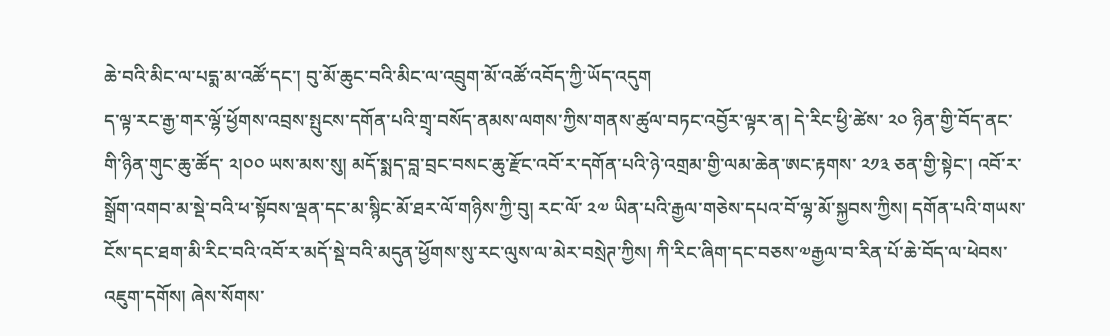ཆེ་བའི་མིང་ལ་པདྨ་མ་འཚོ་དང་། བུ་མོ་ཆུང་བའི་མིང་ལ་འབྲུག་མོ་འཚོ་འབོད་ཀྱི་ཡོད་འདུག
ད་ལྟ་རང་རྒྱ་གར་ལྷོ་ཕྱོགས་འབྲས་སྤུངས་དགོན་པའི་གྲྭ་བསོད་ནམས་ལགས་ཀྱིས་གནས་ཚུལ་བཏང་འབྱོར་ལྟར་ན། དེ་རིང་ཕྱི་ཚེས་ ༢༠ ཉིན་གྱི་བོད་ནང་གི་ཉིན་གུང་ཆུ་ཚོད་ ༢།༠༠ ཡས་མས་སུ། མདོ་སྨད་བླ་བྲང་བསང་ཆུ་རྫོང་འབོ་ར་དགོན་པའི་ཉེ་འགྲམ་གྱི་ལམ་ཆེན་ཨང་རྟགས་ ༢༡༣ ཅན་གྱི་སྟེང་། འབོ་ར་སྒྲོག་འགབ་མ་སྡེ་བའི་ཕ་སྟོབས་ལྡན་དང་མ་སྙིང་མོ་ཐར་ལོ་གཉིས་ཀྱི་བུ། རང་ལོ་ ༢༧ ཡིན་པའི་རྒྱལ་གཅེས་དཔའ་བོ་ལྷ་མོ་སྐྱབས་ཀྱིས། དགོན་པའི་གཡས་ངོས་དང་ཐག་མི་རིང་བའི་འབོ་ར་མདོ་སྡེ་བའི་མདུན་ཕྱོགས་སུ་རང་ལུས་ལ་མེར་བསྲེཊ་ཀྱིས། ཀི་རིང་ཞིག་དང་བཅས་༧རྒྱལ་བ་རིན་པོ་ཆེ་བོད་ལ་ཕེབས་འཇུག་དགོས། ཞེས་སོགས་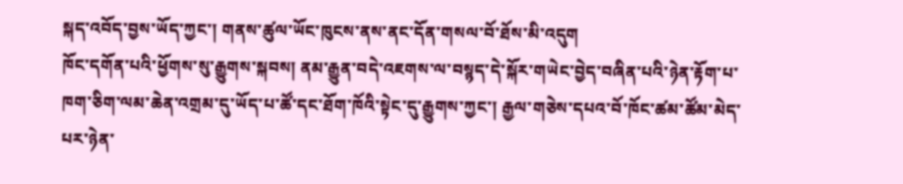སྐད་འབོད་བྱས་ཡོད་ཀྱང་། གནས་ཚུལ་ཡོང་ཁུངས་ནས་ནང་དོན་གསལ་བོ་ཐོས་མི་འདུག
ཁོང་དགོན་པའི་ཕྱོགས་སུ་རྒྱུགས་སྐབས། ནམ་རྒྱུན་བདེ་འཇགས་ལ་བསྙད་དེ་སྐོར་གཡེང་བྱེད་བཞིན་པའི་ཉེན་རྟོག་པ་ཁག་ཅིག་ལམ་ཆེན་འགྲམ་དུ་ཡོད་པ་ཚོ་དང་ཐོག་ཁོའི་སྟེང་དུ་རྒྱུགས་ཀྱང་། རྒྱལ་གཅེས་དཔའ་བོ་ཁོང་ཚམ་ཚོམ་མེད་པར་ཉེན་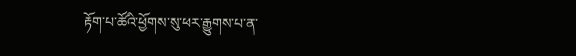རྟོག་པ་ཚོའི་ཕྱོགས་སུ་ཕར་རྒྱུགས་པ་ན་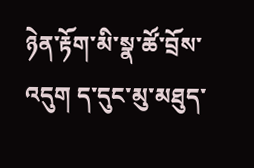ཉེན་རྟོག་མི་སྣ་ཚོ་བྲོས་འདུག ད་དུང་མུ་མཐུད་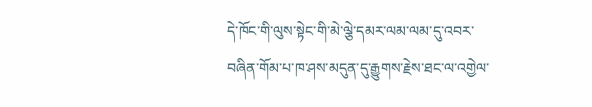དེ་ཁོང་གི་ལུས་སྟེང་གི་མེ་ལྕེ་དམར་ལམ་ལམ་དུ་འབར་བཞིན་གོམ་པ་ཁ་ཤས་མདུན་དུ་རྒྱུགས་རྗེས་ཐང་ལ་འགྱེལ་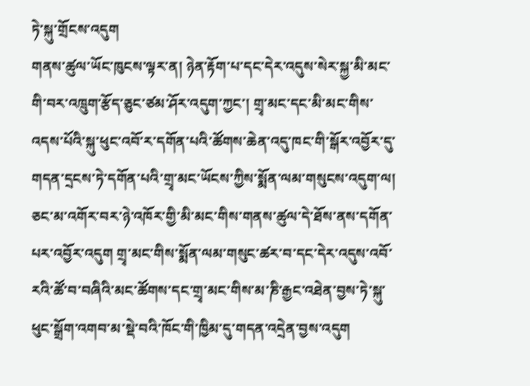ཏེ་སྐུ་གྲོངས་འདུག
གནས་ཚུལ་ཡོང་ཁུངས་ལྟར་ན། ཉེན་རྟོག་པ་དང་དེར་འདུས་སེར་སྐྱ་མི་མང་གི་བར་འཁྲུག་རྩོད་ཅུང་ཙམ་ཤོར་འདུག་ཀྱང་། གྲྭ་མང་དང་མི་མང་གིས་འདས་པོའི་སྐུ་ཕུང་འབོ་ར་དགོན་པའི་ཚོགས་ཆེན་འདུ་ཁང་གི་སྒོར་འབྱོར་དུ་གདན་དྲངས་ཏེ་དགོན་པའི་གྲྭ་མང་ཡོངས་ཀྱིས་སྨོན་ལམ་གསུངས་འདུག་ལ། ཅང་མ་འགོར་བར་ཉེ་འཁོར་གྱི་མི་མང་གིས་གནས་ཚུལ་དེ་ཐོས་ནས་དགོན་པར་འབྱོར་འདུག གྲྭ་མང་གིས་སྨོན་ལམ་གསུང་ཚར་བ་དང་དེར་འདུས་འབོ་རའི་ཚོ་བ་བཞིའི་མང་ཚོགས་དང་གྲྭ་མང་གིས་མ་ཎི་རྒྱང་འཐེན་བྱས་ཏེ་སྐུ་ཕུང་སྒྲོག་འགབ་མ་སྡེ་བའི་ཁོང་གི་ཁྱིམ་དུ་གདན་འདྲེན་བྱས་འདུག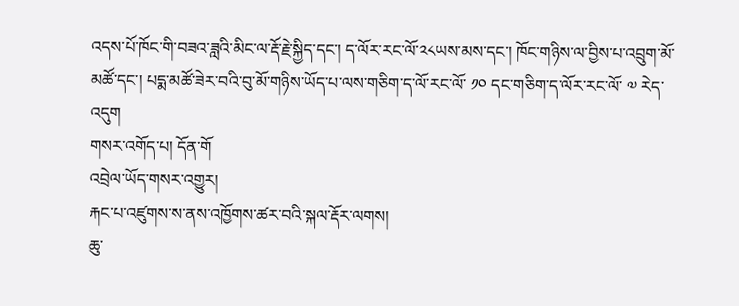འདས་པོ་ཁོང་གི་བཟའ་ཟླའི་མིང་ལ་རྡོ་རྗེ་སྐྱིད་དང་། ད་ལོར་རང་ལོ་༢༨ཡས་མས་དང་། ཁོང་གཉིས་ལ་བྱིས་པ་འབྲུག་མོ་མཚོ་དང་། པདྨ་མཚོ་ཟེར་བའི་བུ་མོ་གཉིས་ཡོད་པ་ལས་གཅིག་ད་ལོ་རང་ལོ་ ༡༠ དང་གཅིག་ད་ལོར་རང་ལོ་ ༧ རེད་འདུག
གསར་འགོད་པ། དོན་གོ
འབྲེལ་ཡོད་གསར་འགྱུར།
རྐང་པ་འཛུགས་ས་ནས་འཁྱོགས་ཚར་བའི་སྐལ་རྡོར་ལགས།
ཆུ་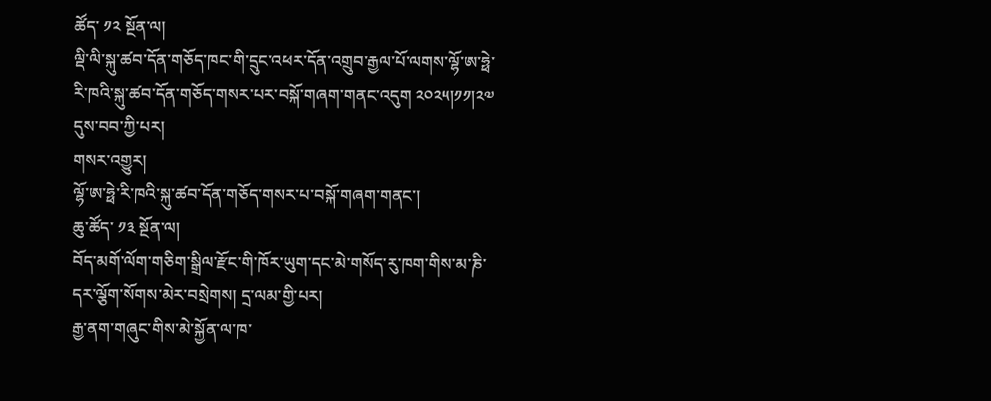ཚོད་ ༡༢ སྔོན་ལ།
ལྡི་ལི་སྐུ་ཚབ་དོན་གཅོད་ཁང་གི་དྲུང་འཕར་དོན་འགྲུབ་རྒྱལ་པོ་ལགས་ལྷོ་ཨ་ཧྥེ་རི་ཁའི་སྐུ་ཚབ་དོན་གཅོད་གསར་པར་བསྐོ་གཞག་གནང་འདུག ༢༠༢༥།༡༡།༢༧ དུས་བབ་ཀྱི་པར།
གསར་འགྱུར།
ལྷོ་ཨ་ཧྥེ་རི་ཁའི་སྐུ་ཚབ་དོན་གཅོད་གསར་པ་བསྐོ་གཞག་གནང་།
ཆུ་ཚོད་ ༡༣ སྔོན་ལ།
བོད་མགོ་ལོག་གཅིག་སྒྲིལ་རྫོང་གི་ཁོར་ཡུག་དང་མེ་གསོད་རུ་ཁག་གིས་མ་ཎི་དར་ལྕོག་སོགས་མེར་བསྲེགས། དྲ་ལམ་གྱི་པར།
རྒྱ་ནག་གཞུང་གིས་མེ་སྐྱོན་ལ་ཁ་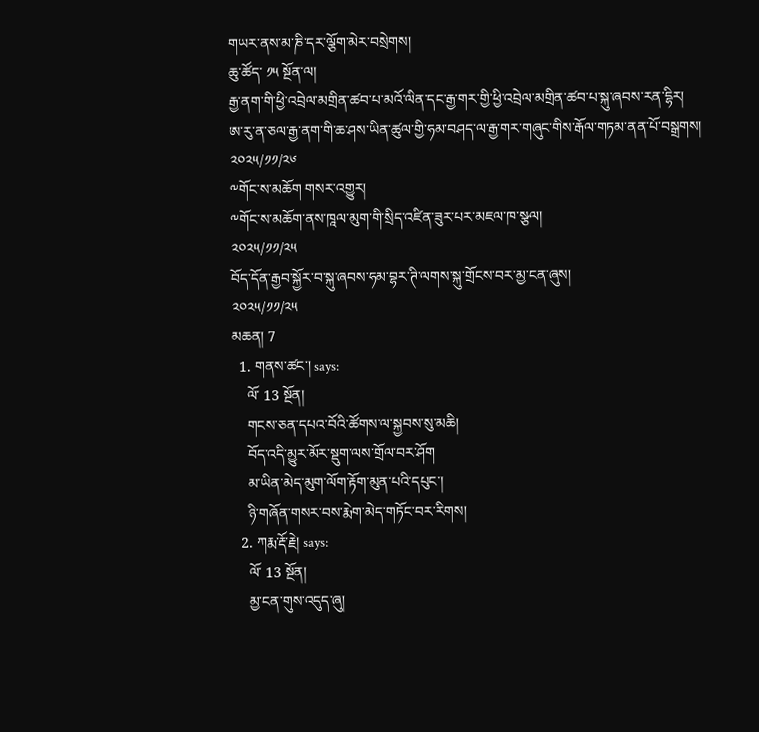གཡར་ནས་མ་ཎི་དར་ལྕོག་མེར་བསྲེགས།
ཆུ་ཚོད་ ༡༥ སྔོན་ལ།
རྒྱ་ནག་གི་ཕྱི་འབྲེལ་མགྲིན་ཚབ་པ་མའོ་ལིན་དང་རྒྱ་གར་གྱི་ཕྱི་འབྲེལ་མགྲིན་ཚབ་པ་སྐུ་ཞབས་རན་དྷིར།
ཨ་རུ་ན་ཅལ་རྒྱ་ནག་གི་ཆ་ཤས་ཡིན་ཚུལ་གྱི་ཧམ་བཤད་ལ་རྒྱ་གར་གཞུང་གིས་རྒོལ་གཏམ་ནན་པོ་བསྒྲགས།
༢༠༢༥/༡༡/༢༦
༸གོང་ས་མཆོག གསར་འགྱུར།
༸གོང་ས་མཆོག་ནས་ཁཱལ་མུག་གི་སྲིད་འཛིན་ཟུར་པར་མཇལ་ཁ་སྩལ།
༢༠༢༥/༡༡/༢༥
བོད་དོན་རྒྱབ་སྐྱོར་བ་སྐུ་ཞབས་ཧམ་བྷར་ཊི་ལགས་སྐུ་གྲོངས་བར་མྱ་ངན་ཞུས།
༢༠༢༥/༡༡/༢༥
མཆན། 7
  1. གནས་ཚང་། says:
    ལོ་ 13 སྔོན།
    གངས་ཅན་དཔའ་བོའི་ཚོགས་ལ་སྐྱབས་སུ་མཆི།
    བོད་འདི་མྱུར་མོར་སྡུག་ལས་གྲོལ་བར་ཤོག
    མ་ཡིན་མེད་མུག་ལོག་རྟོག་མུན་པའི་དཔུང་།
    ཉི་གཞོན་གསར་བས་རྨེག་མེད་གཏོང་བར་རིགས།
  2. ཀརྨ་རྡོ་རྗེ། says:
    ལོ་ 13 སྔོན།
    མྱ་ངན་གུས་འདུད་ཞུ།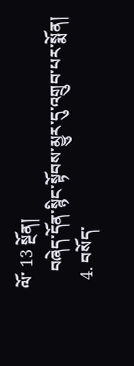ལོ་ 13 སྔོན།
    བཞེད་དོན་སྙིང་སྟོབས་མྱུར་དུ་འགྲུབ་པར་སྨོན།
  4. བསོད་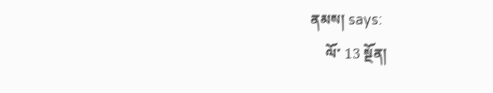ནམས། says:
    ལོ་ 13 སྔོན།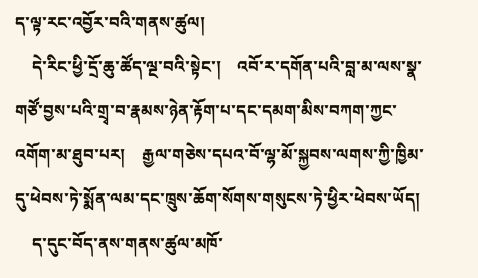ད་ལྟ་རང་འབྱོར་བའི་གནས་ཚུལ།
    དེ་རིང་ཕྱི་དྲོ་ཆུ་ཚོད་ལྔ་བའི་སྟེང་།    འབོ་ར་དགོན་པའི་བླ་མ་ལས་སྣ་གཙོ་བྱས་པའི་གྲྭ་བ་རྣམས་ཉེན་རྟོག་པ་དང་དམག་མིས་བཀག་ཀྱང་འགོག་མ་ཐུབ་པར།    རྒྱལ་གཅེས་དཔའ་བོ་ལྷ་མོ་སྐྱབས་ལགས་ཀྱི་ཁྱིམ་དུ་ཕེབས་ཏེ་སྨོན་ལམ་དང་ཁྲུས་ཆོག་སོགས་གསུངས་ཏེ་ཕྱིར་ཕེབས་ཡོད།
    ད་དུང་བོད་ནས་གནས་ཚུལ་མཁོ་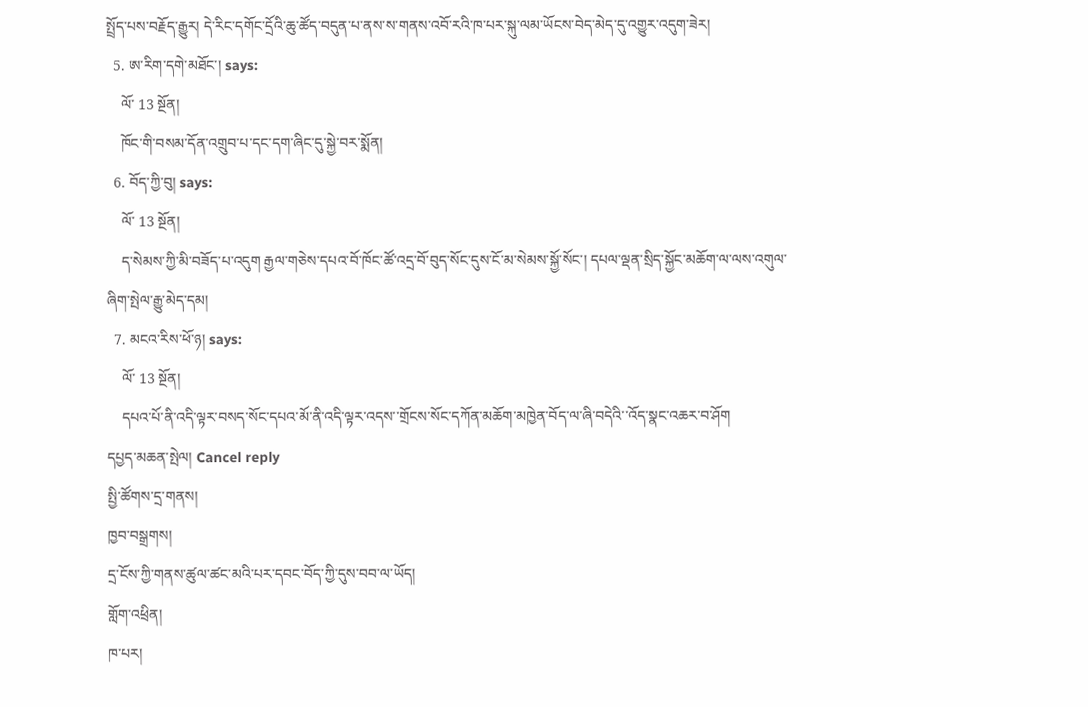སྤྲོད་པས་བརྗོད་རྒྱུར། དེ་རིང་དགོང་དྲོའི་ཆུ་ཚོད་བདུན་པ་ནས་ས་གནས་འབོ་རའི་ཁ་པར་སྐུ་ལམ་ཡོངས་བེད་མེད་དུ་འགྱུར་འདུག་ཟེར།
  5. ཨ་རིག་དགེ་མཐོང་། says:
    ལོ་ 13 སྔོན།
    ཁོང་གི་བསམ་དོན་འགྲུབ་པ་དང་དག་ཞིང་དུ་སྐྱེ་བར་སྨོན།
  6. བོད་ཀྱི་བུ། says:
    ལོ་ 13 སྔོན།
    ད་སེམས་ཀྱི་མི་བཟོད་པ་འདུག རྒྱལ་གཅེས་དཔའ་བོ་ཁོང་ཚོ་འདྲ་བོ་བུད་སོང་དུས་ངོ་མ་སེམས་སྐྱོ་སོང་། དཔལ་ལྡན་སྲིད་སྐྱོང་མཆོག་ལ་ལས་འགུལ་ཞིག་སྤེལ་རྒྱུ་མེད་དམ།
  7. མངའ་རིས་ཕོ་ཉ། says:
    ལོ་ 13 སྔོན།
    དཔའ་པོ་ནི་འདི་ལྟར་བསད་སོང་དཔའ་མོ་ནི་འདི་ལྟར་འདས་་གྲོངས་སོང་དཀོན་མཆོག་མཁྱེན་བོད་ལ་ཞི་བདེའི་་འོད་སྣང་འཆར་བ་ཤོག
དཔྱད་མཆན་སྤེལ། Cancel reply
སྤྱི་ཚོགས་དྲ་གནས།
ཁྱབ་བསྒྲགས།
དྲ་ངོས་ཀྱི་གནས་ཚུལ་ཚང་མའི་པར་དབང་བོད་ཀྱི་དུས་བབ་ལ་ཡོད།
གློག་འཕྲིན།
ཁ་པར།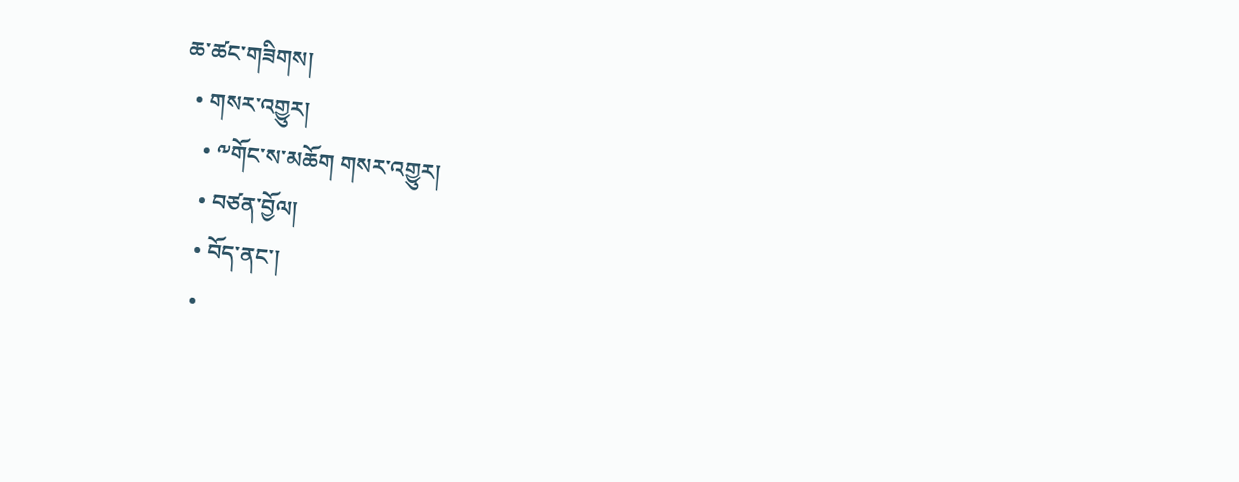ཆ་ཚང་གཟིགས།
  • གསར་འགྱུར།
    • ༸གོང་ས་མཆོག གསར་འགྱུར།
    • བཙན་བྱོལ།
    • བོད་ནང་།
    •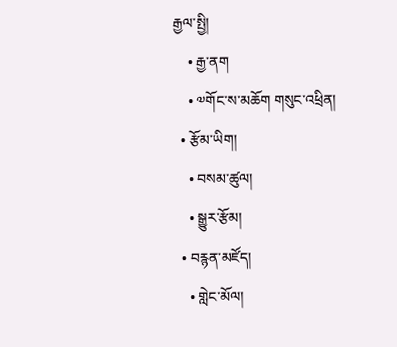རྒྱལ་སྤྱི།
    • རྒྱ་ནག
    • ༧གོང་ས་མཆོག གསུང་འཕྲིན།
  • རྩོམ་ཡིག།
    • བསམ་ཚུལ།
    • སྒྱུར་རྩོམ།
  • བརྙན་མཛོད།
    • གླེང་མོལ།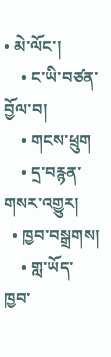• མེ་ལོང་།
    • ང་ཡི་བཙན་བྱོལ་བ།
    • གངས་ཕྲུག
    • དྲ་བརྙན་གསར་འགྱུར།
  • ཁྱབ་བསྒྲགས།
    • གླ་ཡོད་ཁྱབ་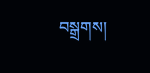བསྒྲགས།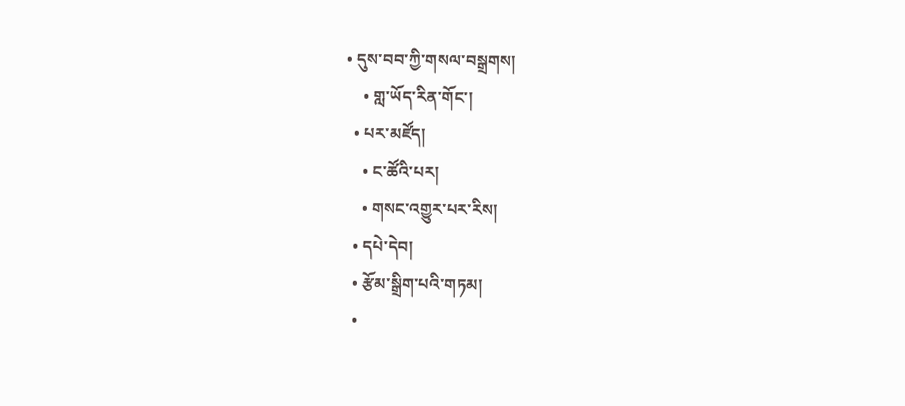• དུས་བབ་ཀྱི་གསལ་བསྒྲགས།
    • གླ་ཡོད་རིན་གོང་།
  • པར་མཛོད།
    • ང་ཚོའི་པར།
    • གསང་འགྱུར་པར་རིས།
  • དཔེ་དེབ།
  • རྩོམ་སྒྲིག་པའི་གཏམ།
  •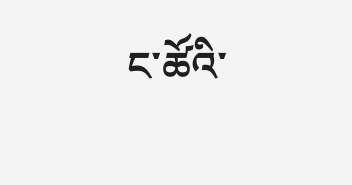ང་ཚོའི་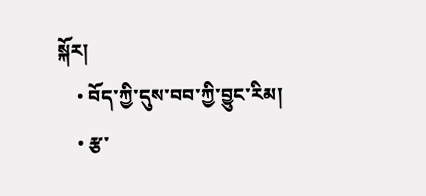སྐོར།
    • བོད་ཀྱི་དུས་བབ་ཀྱི་བྱུང་རིམ།
    • རྩ་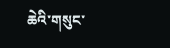ཆེའི་གསུང་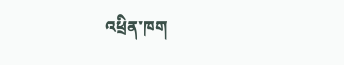འཕྲིན་ཁག